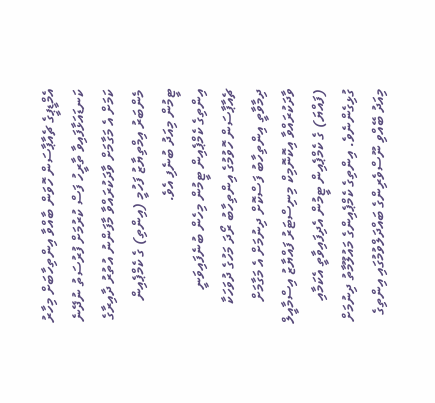އެމްޑީޕީގެ ޗެއާޕާސަން ހޮވަން ބާއްވާ އިންތިހާބަށް މިހާރު ކަނޑައަޅާފައިވާ ތާރީހު ފަސް ކުރުމަށް ފުރުސަތު ނުދޭނެ ކަމަށް އެ މަގާމަށް ވާދަކުރައްވާ މާފަންނު އުތުރު ދާއިރާގެ މެންބަރު އިމްތިޔާޒު ފަހުމީ (އިންތި) ގެ ކެމްޕެއިން ޓީމުން މިއަދު ބުނެފި އެވެ.
އިންތިގެ ކެމްޕެއިން ޓީމުން މިހެން ބުނެފައިވަނީ ޗެއާޕާސަން ހޮވުމުގެ އިންތިހާބު ރޯދަ މަހުގެ ދުވަހަކާ ދިމާވާތީ އިންތިހާބު ފަސްކޮށް ދިނުމަށް އެ މަގާމަށް ވާދަކުރައްވާ އިކޮނޮމިކް މިނިސްޓަރު ފައްޔާޒު އިސްމާއީލް (ފައްޔަ) ގެ ކެމްޕެއިން ޓީމުން އެދިފައިވާތީ އެކަމާއި ގުޅިގެންނެވެ. އިންތިގެ ކެމްޕެއިންގެ މައުލޫމާތު ދިނުމަށް މިއަދު ބޭއްވި ނޫސްވެރިންގެ ބައްދަލްވުމުގައި އިންތިގެ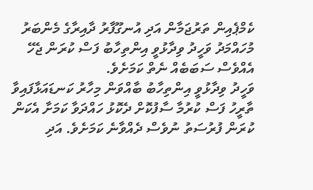ކެމްޕެއިން ތަރުޖަމާން އަދި އުނގޫފާރު ދާއިރާގެ މެންބަރު މުހައްމަދު ވަހީދު ވިދާޅުވީ އިންތިހާބު ފަސް ކުރަން ޖެހޭ އެއްވެސް ސަބަބެއް ނެތް ކަމަށެވެ.
ވަހީދު ވިދާޅުވީ އިންތިހާބު ބާއްވަން މިހާރު ކަނޑައަޅާފައިވާ ތާރީހު ފަސް ކުރުމާ ސާފުކޮށް ދެކޮޅު ހައްދަވާ ކަމަށާ އެކަން ކުރަން ފުރުސަތު ނުވެސް ދެއްވާނެ ކަމަށެވެ. އަދި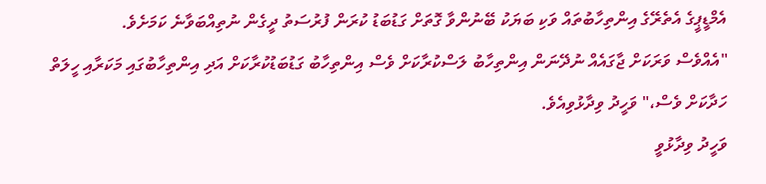އެމްޑީޕީގެ އެތެރޭގެ އިންތިހާބުތައް ވަކި ބަޔަކު ބޭނުންވާ ގޮތަށް ގަޑުބަޑު ކުރަން ފުރުސަތު ދީގެން ނުތިއްބަވާނެ ކަމަށެވެ.
"އެއްވެސް ވަރަކަށް ޖާގައެއް ނުދޭނަން އިންތިހާބު ލަސްކުރާކަށް ވެސް އިންތިހާބު ގަޑުބަޑުކުރާކަށް އަދި އިންތިހާބުގައި މަކަރާއި ހީލަތް ހަދާކަށް ވެސް،" ވަހީދު ވިދާޅުވިއެވެ.
ވަހީދު ވިދާޅުވީ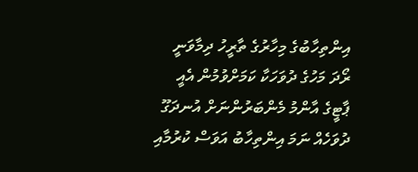އިންތިހާބުގެ މިހާރުގެ ތާރީހު ދިމާވަނީ ރޯދަ މަހުގެ ދުވަހަކާ ކަމަށްވުމުން އެއީ ޕާޓީގެ އާންމު މެންބަރުންނަށް އުނދަގޫ ދުވަހެއް ނަމަ އިންތިހާބު އަވަސް ކުރުމާއި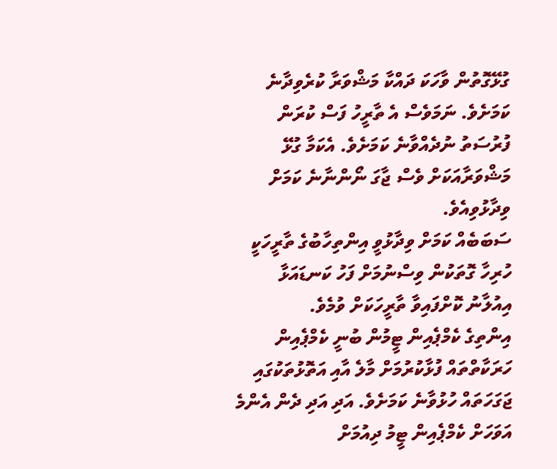ގުޅޭގޮތުން ވާހަކަ ދައްކާ މަޝްވަރާ ކުރެވިދާނެ ކަމަށެވެ. ނަމަވެސް އެ ތާރީހު ފަސް ކުރަން ފުރުސަތު ނުދެއްވާނެ ކަމަށެވެ. އެކަމާ ގުޅޭ މަޝްވަރާއަކަށް ވެސް ޖާގަ ނޯންނާނެ ކަމަށް ވިދާޅުވިއެވެ.
ސަބަބެއް ކަމަށް ވިދާޅުވީ އިންތިހާބުގެ ތާރީހަކީ ހުރިހާ ގޮތަކުން ވިސްނުމަށް ފަހު ކަނޑައަޅާ އިއުލާނު ކޮށްފައިވާ ތާރީހަކަށް ވުމެވެ.
އިންތިގެ ކެމްޕެއިން ޓީމުން ބުނީ ކެމްޕެއިން ހަރަކާތްތައް ފުޅާކުރުމަށް މާލެ އާއި އަތޮޅުތަކުގައި ޖަގަހަތައް ހުޅުވާނެ ކަމަށެވެ. އަދި އަދި ދެން އެންމެ އަވަހަށް ކެމްޕެއިން ޓީމު ދިއުމަށް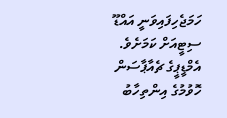ހަމަޖެހިފައިވަނީ އައްޑޫ ސިޓީއަށް ކަމަށެވެ.
އެމްޑީޕީގެ ޗެއާޕާސަން ހޮވުމުގެ އިންތިހާބު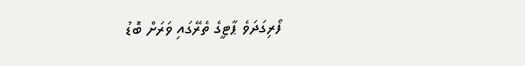ފޯރިގަދަވެ ޕާޓީގެ ތެރޭގައި ވަރަށް ބޮޑު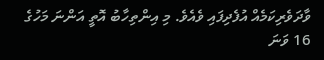ވާދަވެރިކަމެއް އުފެދިފައި ވެއެވެ. މި އިންތިހާބު އޮތީ އަންނަ މަހުގެ 16 ވަނަ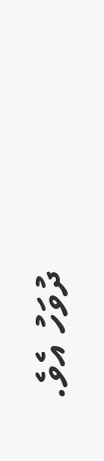ދުވަހު އެވެ.